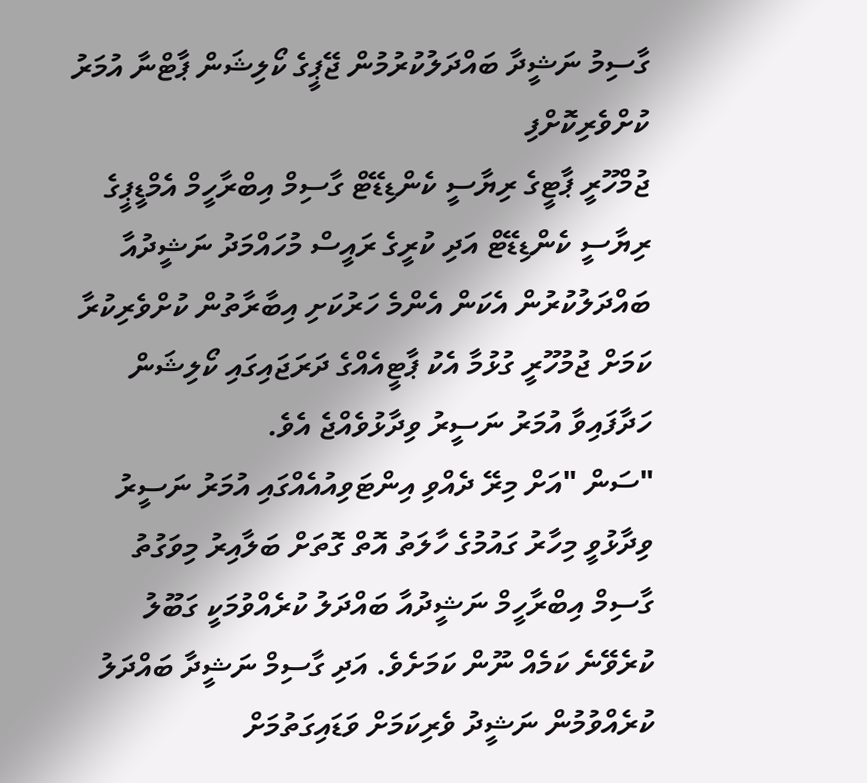ގާސިމު ނަޝީދާ ބައްދަލުކުރުމުން ޖޭޕީގެ ކޯލިޝަން ޕާޓްނާ އުމަރު ކުށްވެރިކޮށްފި
ޖުމްހޫރީ ޕާޓީގެ ރިޔާސީ ކެންޑިޑޭޓް ގާސިމް އިބްރާހީމް އެމްޑީޕީގެ ރިޔާސީ ކެންޑިޑޭޓް އަދި ކުރީގެ ރައީސް މުހައްމަދު ނަޝީދުއާ ބައްދަލުކުރުން އެކަން އެންމެ ހަރުކަށި އިބާރާތުން ކުށްވެރިކުރާ ކަމަށް ޖުމުހޫރީ ގުޅުމާ އެކު ޕާޓީއެއްގެ ދަރަޖައިގައި ކޯލިޝަން ހަދާފައިވާ އުމަރު ނަސީރު ވިދާޅުވެއްޖެ އެވެ.
"ސަން "އަށް މިރޭ ދެއްވި އިންޓަވިއުއެއްގައި އުމަރު ނަސީރު ވިދާޅުވީ މިހާރު ގައުމުގެ ހާލަތު އޮތް ގޮތަށް ބަލާއިރު މިވަގުތު ގާސިމް އިބްރާހީމް ނަޝީދުއާ ބައްދަލު ކުރެއްވުމަކީ ގަބޫލު ކުރެވޭނެ ކަމެއް ނޫން ކަމަށެވެ. އަދި ގާސިމް ނަޝީދާ ބައްދަލު ކުރެއްވުމުން ނަޝީދު ވެރިކަމަށް ވަޑައިގަތުމަށް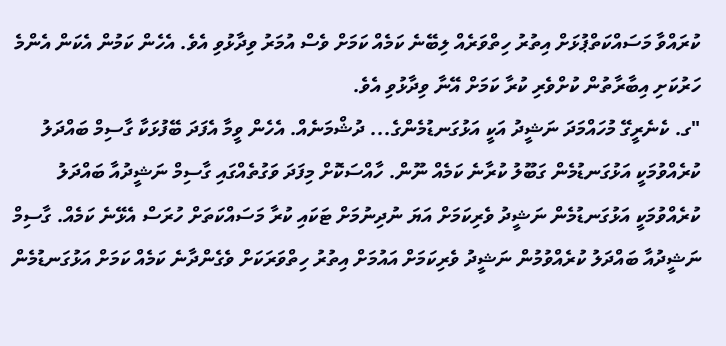ކުރައްވާ މަސައްކަތްޕުޅަށް އިތުރު ހިތްވަރެއް ލިބޭނެ ކަމެއް ކަމަށް ވެސް އުމަރު ވިދާޅުވި އެވެ. އެހެން ކަމުން އެކަން އެންމެ ހަރުކަށި އިބާރާތުން ކުށްވެރި ކުރާ ކަމަށް އޭނާ ވިދާޅުވި އެވެ.
"ގ. ކެނެރީގޭ މުހައްމަދަ ނަޝީދު އަކީ އަޅުގަނޑުމެންގެ... ދުޝްމަނެއް. އެހެން ވީމާ އެފަދަ ބޭފުޅަކާ ގާސިމް ބައްދަލު ކުރެއްވުމަކީ އަޅުގަނޑުމެން ގަބޫލު ކުރާނެ ކަމެއް ނޫން. ހާއްސަކޮށް މިފަދަ ވަގުތެއްގައި ގާސިމް ނަޝީދުއާ ބައްދަލު ކުރެއްވުމަކީ އަޅުގަނޑުމެން ނަޝީދު ވެރިކަމަށް އަޔަ ނުދިނުމަށް ޓަކައި ކުރާ މަސައްކަތަށް ހުރަސް އެޅޭނެ ކަމެއް. ގާސިމް ނަޝީދުއާ ބައްދަލު ކުރެއްވުމުން ނަޝީދު ވެރިކަމަށް އައުމަށް އިތުރު ހިތްވަރަކަށް ވެގެންދާނެ ކަމެއް ކަމަށް އަޅުގަނޑުމެން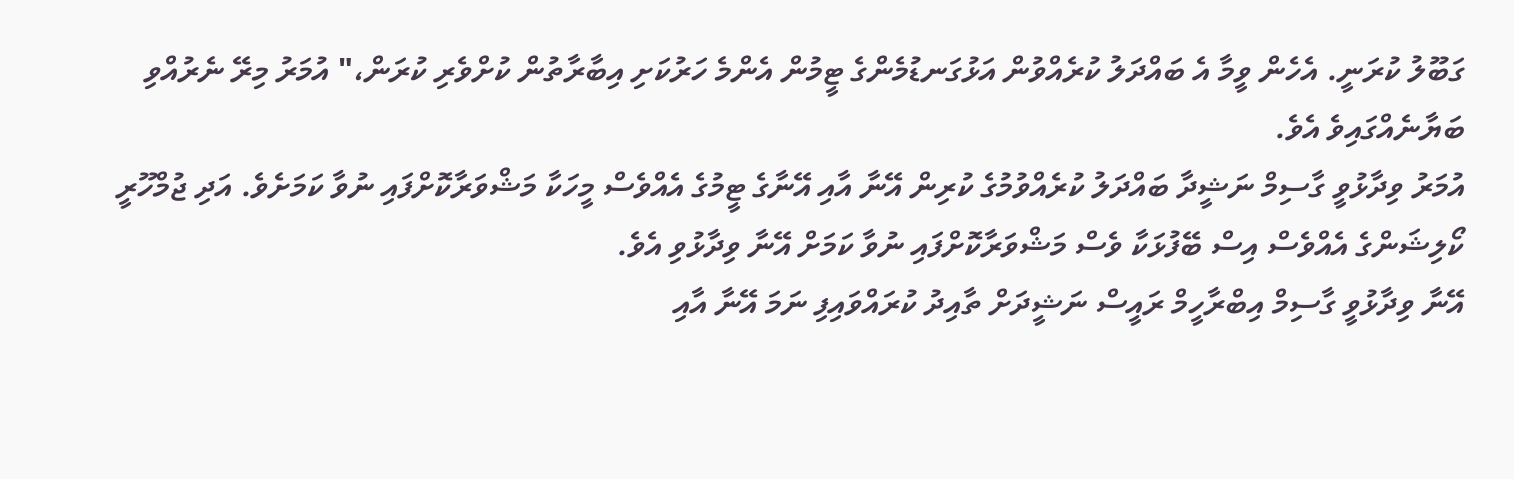ގަބޫލު ކުރަނީ. އެހެން ވީމާ އެ ބައްދަލު ކުރެއްވުން އަޅުގަނޑުމެންގެ ޓީމުން އެންމެ ހަރުކަށި އިބާރާތުން ކުށްވެރި ކުރަން،" އުމަރު މިރޭ ނެރުއްވި ބަޔާނެއްގައިވެ އެވެ.
އުމަރު ވިދާޅުވީ ގާސިމް ނަޝީދާ ބައްދަލު ކުރެއްވުމުގެ ކުރިން އޭނާ އާއި އޭނާގެ ޓީމުގެ އެއްވެސް މީހަކާ މަޝްވަރާކޮށްފައި ނުވާ ކަމަށެވެ. އަދި ޖުމްހޫރީ ކޯލިޝަންގެ އެއްވެސް އިސް ބޭފުޅަކާ ވެސް މަޝްވަރާކޮށްފައި ނުވާ ކަމަށް އޭނާ ވިދާޅުވި އެވެ.
އޭނާ ވިދާޅުވީ ގާސިމް އިބްރާހީމް ރައީސް ނަޝީދަށް ތާއިދު ކުރައްވައިފި ނަމަ އޭނާ އާއި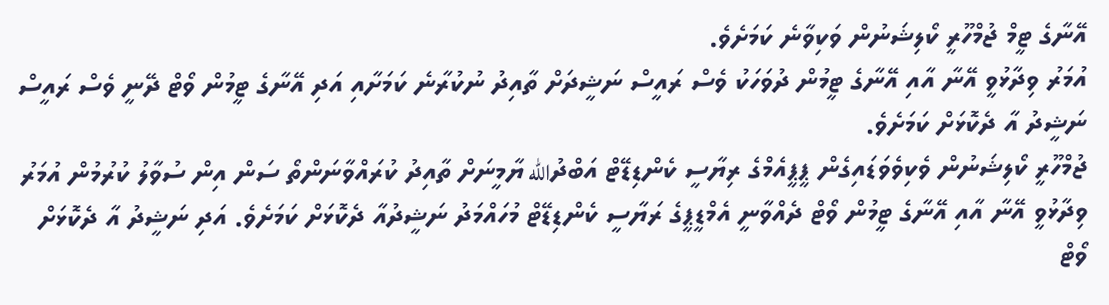އޭނާގެ ޓީމް ޖުމްހޫރީ ކޯލިޝަނުން ވަކިވާނެ ކަމަށެވެ.
އުމަރު ވިދާޅުވީ އޭނާ އާއި އޭނާގެ ޓީމުން ދުވަހަކު ވެސް ރައީސް ނަޝީދަށް ތާއިދު ނުކުރާނެ ކަމަށާއި އަދި އޭނާގެ ޓީމުން ވޯޓް ދޭނީ ވެސް ރައީސް ނަޝީދު އާ ދެކޮޅަށް ކަމަށެވެ.
ޖުމްހޫރީ ކޯލިޝަނުން ވެކިވެވަޑައިގެން ޕީޕީއެމްގެ ރިޔާސީ ކެންޑިޑޭޓް އަބްދުالله ޔާމީނަށް ތާއިދު ކުރައްވާނަންތޯ ސަން އިން ސުވާލު ކުރުމުން އުމަރު ވިދާޅުވީ އޭނާ އާއި އޭނާގެ ޓީމުން ވޯޓް ދެއްވާނީ އެމްޑީޕީގެ ރަޔާސީ ކެންޑިޑޭޓް މުހައްމަދު ނަޝީދުއާ ދެކޮޅަށް ކަމަށެވެ. އަދި ނަޝީދު އާ ދެކޮޅަށް ވޯޓް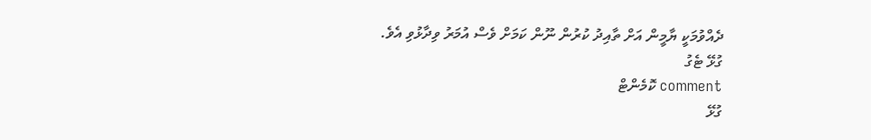ދެއްވުމަކީ ޔާމީން އަށް ތާއިދު ކުރުން ނޫން ކަމަށް ވެސް އުމަރު ވިދާޅުވި އެވެ.
ގުޅޭ ޓެގު
comment ކޮމެންޓް
ގުޅޭ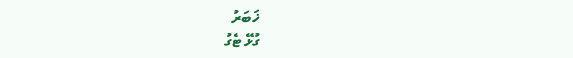ޚަބަރު
ގުޅޭ ޓެގު